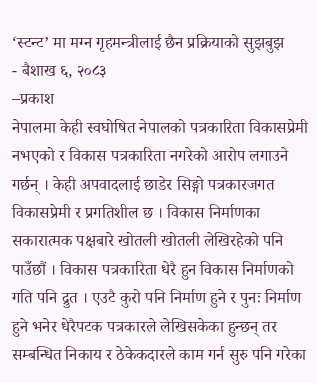‘स्टन्ट’ मा मग्न गृहमन्त्रीलाई छैन प्रक्रियाको सुझबुझ
- बैशाख ६, २०८३
–प्रकाश
नेपालमा केही स्वघोषित नेपालको पत्रकारिता विकासप्रेमी नभएको र विकास पत्रकारिता नगरेको आरोप लगाउने गर्छन् । केही अपवादलाई छाडेर सिङ्गो पत्रकारजगत विकासप्रेमी र प्रगतिशील छ । विकास निर्माणका सकारात्मक पक्षबारे खोतली खोतली लेखिरहेको पनि पाउँछौं । विकास पत्रकारिता धेरै हुन विकास निर्माणको गति पनि द्रुत । एउटै कुरो पनि निर्माण हुने र पुनः निर्माण हुने भनेर धेरैपटक पत्रकारले लेखिसकेका हुन्छन् तर सम्बन्धित निकाय र ठेकेकदारले काम गर्न सुरु पनि गरेका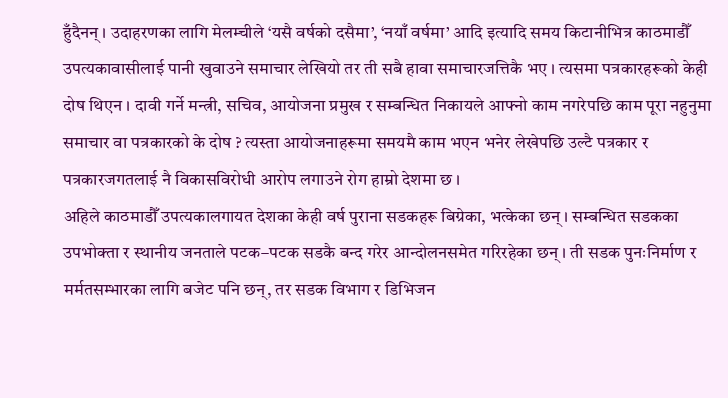हुँदैनन् । उदाहरणका लागि मेलम्चीले ‘यसै वर्षको दसैमा’, ‘नयाँ वर्षमा’ आदि इत्यादि समय किटानीभित्र काठमाडौँ उपत्यकावासीलाई पानी खुवाउने समाचार लेखियो तर ती सबै हावा समाचारजत्तिकै भए । त्यसमा पत्रकारहरूको केही दोष थिएन । दावी गर्ने मन्त्री, सचिव, आयोजना प्रमुख र सम्बन्धित निकायले आफ्नो काम नगरेपछि काम पूरा नहुनुमा समाचार वा पत्रकारको के दोष ? त्यस्ता आयोजनाहरूमा समयमै काम भएन भनेर लेखेपछि उल्टै पत्रकार र पत्रकारजगतलाई नै विकासविरोधी आरोप लगाउने रोग हाम्रो देशमा छ ।
अहिले काठमाडौँ उपत्यकालगायत देशका केही वर्ष पुराना सडकहरू बिग्रेका, भत्केका छन् । सम्बन्धित सडकका उपभोक्ता र स्थानीय जनताले पटक–पटक सडकै बन्द गरेर आन्दोलनसमेत गरिरहेका छन् । ती सडक पुनःनिर्माण र मर्मतसम्भारका लागि बजेट पनि छन्, तर सडक विभाग र डिभिजन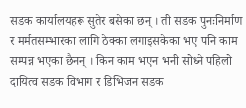सडक कार्यालयहरू सुतेर बसेका छन् । ती सडक पुनःनिर्माण र मर्मतसम्भारका लागि ठेक्का लगाइसकेका भए पनि काम सम्पन्न भएका छैनन् । किन काम भएन भनी सोध्ने पहिलो दायित्व सडक विभाग र डिभिजन सडक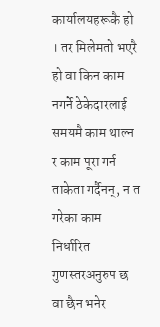कार्यालयहरूकै हो । तर मिलेमतो भएरै हो वा किन काम नगर्ने ठेकेदारलाई समयमै काम थाल्न र काम पूरा गर्न ताकेता गर्दैनन्, न त गरेका काम निर्धारित गुणस्तरअनुरुप छ वा छैन भनेर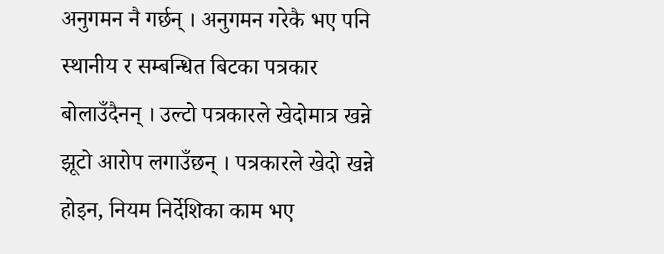अनुगमन नै गर्छन् । अनुगमन गरेकै भए पनि स्थानीय र सम्बन्धित बिटका पत्रकार बोलाउँदैनन् । उल्टो पत्रकारले खेदोमात्र खन्ने झूटो आरोप लगाउँछन् । पत्रकारले खेदो खन्ने होइन, नियम निर्देशिका काम भए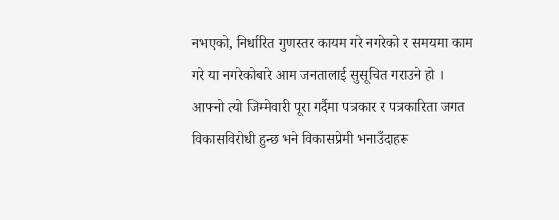नभएको, निर्धारित गुणस्तर कायम गरे नगरेको र समयमा काम गरे या नगरेकोबारे आम जनतालाई सुसूचित गराउने हो । आफ्नो त्यो जिम्मेवारी पूरा गर्दैमा पत्रकार र पत्रकारिता जगत विकासविरोधी हुन्छ भने विकासप्रेमी भनाउँदाहरू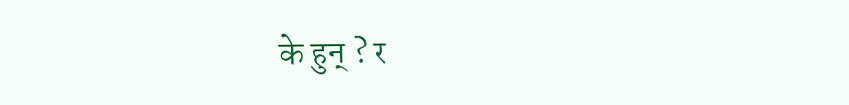के हुन् ? र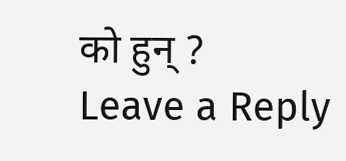को हुन् ?
Leave a Reply